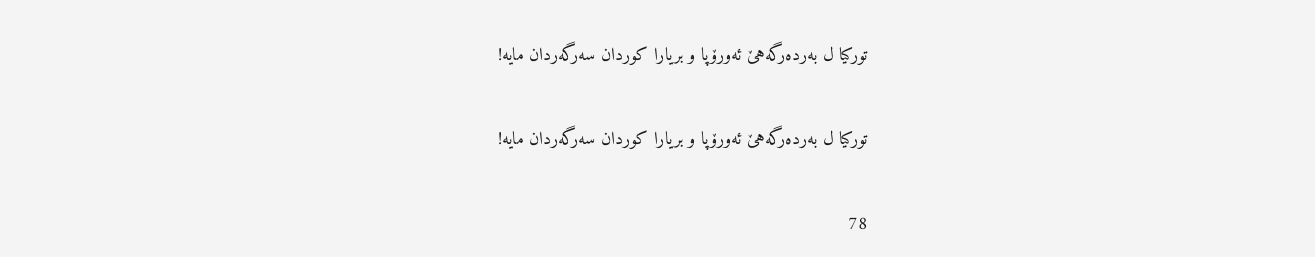توركیا ل به‌رده‌رگه‌هێ ئه‌ورۆپا و بریارا كوردان سه‌رگه‌ردان مایه‌!

توركیا ل به‌رده‌رگه‌هێ ئه‌ورۆپا و بریارا كوردان سه‌رگه‌ردان مایه‌!

78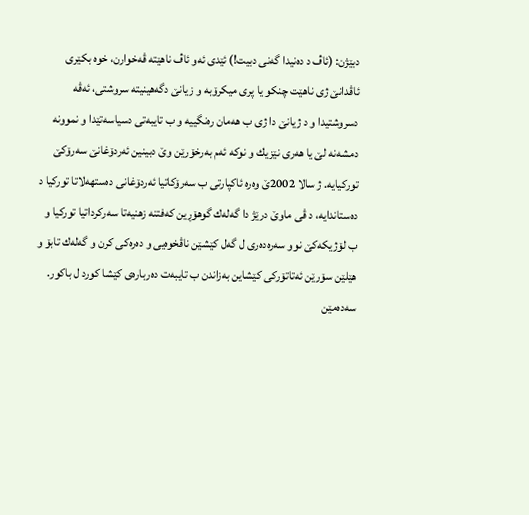دبێژن: (ئاڤ د ده‌نیدا گه‌نى دبیت!) ئێدى ئه‌و ئاڤ ناهێته‌ ڤه‌خوارن، خوه‌ بكێرى ئاڤدانێ ژى ناهێت چنكو یا پرى میكرۆبه‌ و زیانێ دگه‌هینیته‌ سروشتى، ئه‌ڤه‌ دسروشتیدا و د ژیانێ دا ژى ب هه‌مان ره‌نگییه‌ و ب تایبه‌تى دسیاسه‌تێدا و نموونه‌ دمشه‌نه‌ لێ یا هه‌رى نێزیك و نوكه‌ ئه‌م به‌رخۆرێن وێ دبینین ئه‌ردۆغانێ سه‌رۆكێ توركیایه‌. ژ سالا 2002ێ وه‌ره‌ ئاكپارتى ب سه‌رۆكاتیا ئه‌ردۆغانى ده‌ستهه‌لاتا توركیا د ده‌ستاندایه‌، د ڤى ماوێ درێژ دا گه‌له‌ك گوهۆڕین كه‌فتنه‌ زهنیه‌تا سه‌ركرداتیا توركیا و ب لۆژیكه‌كێ نوو سه‌ره‌ده‌رى ل گه‌ل كێشێن ناڤخوه‌یى و ده‌ره‌كى كرن و گه‌له‌ك تابۆ و هێلێن سۆرێن ئه‌تاتۆركى كێشاین به‌زاندن ب تایبه‌ت ده‌رباره‌ى كێشا كورد ل باكور.
سه‌ده‌مێن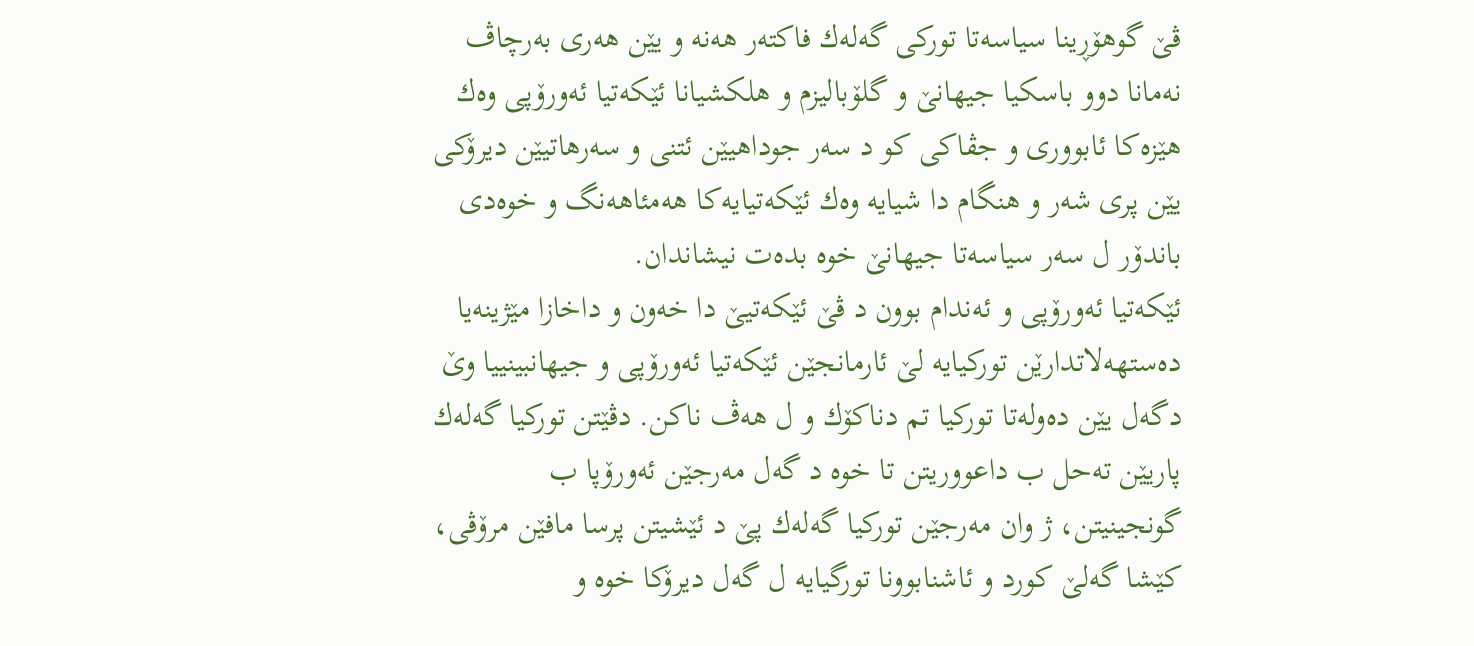ڤێ گوهۆڕینا سیاسه‌تا توركى گه‌له‌ك فاكته‌ر هه‌نه‌ و یێن هه‌رى به‌رچاڤ نه‌مانا دوو باسكیا جیهانێ و گلۆبالیزم و هلكشیانا ئێكه‌تیا ئه‌ورۆپى وه‌ك هێزه‌كا ئابوورى و جڤاكى كو د سه‌ر جوداهیێن ئتنى و سه‌رهاتیێن دیرۆكى یێن پرى شه‌ر و هنگام دا شیایه‌ وه‌ك ئێكه‌تیایه‌كا هه‌مئاهه‌نگ و خوه‌دى باندۆر ل سه‌ر سیاسه‌تا جیهانێ خوه‌ بده‌ت نیشاندان.
ئێكه‌تیا ئه‌ورۆپى و ئه‌ندام بوون د ڤێ ئێكه‌تیێ دا خه‌ون و داخازا مێژینه‌یا ده‌ستهه‌لاتدارێن توركیایه‌ لێ ئارمانجێن ئێكه‌تیا ئه‌ورۆپى و جیهانبینییا وێ دگه‌ل یێن ده‌وله‌تا توركیا تم دناكۆك و ل هه‌ڤ ناكن. دڤێتن توركیا گه‌له‌ك پاریێن ته‌حل ب داعووریتن تا خوه‌ د گه‌ل مه‌رجێن ئه‌ورۆپا ب گونجینیتن، ژ وان مه‌رجێن توركیا گه‌له‌ك پێ د ئێشیتن پرسا مافێن مرۆڤى، كێشا گه‌لێ كورد و ئاشنابوونا تورگیایه‌ ل گه‌ل دیرۆكا خوه‌ و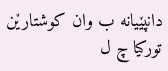دانپێیانه‌ ب وان كوشتارێن توركیا چ ل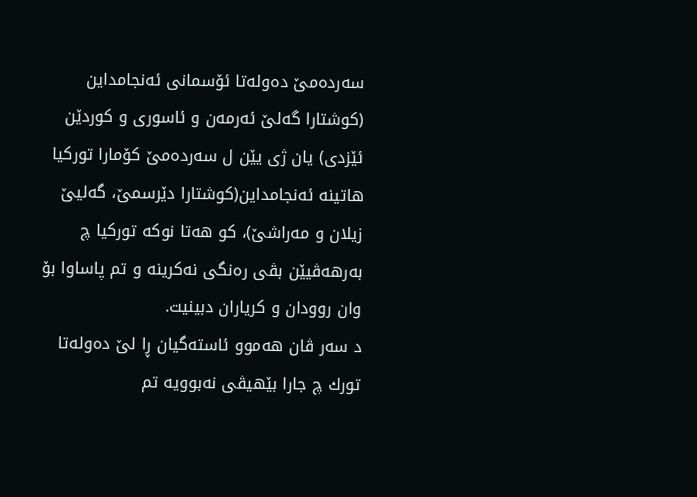سه‌رده‌مێ ده‌وله‌تا ئۆسمانى ئه‌نجامداین (كوشتارا گه‌لێ ئه‌رمه‌ن و ئاسورى و كوردێن ئێزدى) یان ژى یێن ل سه‌رده‌مێ كۆمارا توركیا هاتینه‌ ئه‌نجامداین(كوشتارا دێرسمێ، گه‌لیێ زیلان و مه‌راشێ)، كو هه‌تا نوكه‌ توركیا چ به‌رهه‌ڤیێن بڤى ره‌نگى نه‌كرینه‌ و تم پاساوا بۆ وان روودان و كریاران دبینیت.
د سه‌ر ڤان هه‌موو ئاسته‌گیان ڕا لێ ده‌وله‌تا تورك چ جارا بێهیڤى نه‌بوویه‌ تم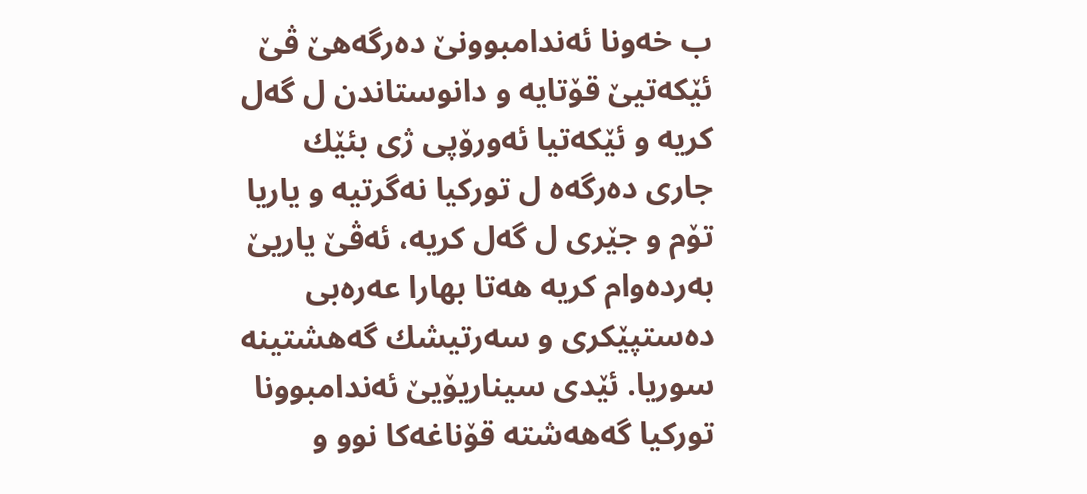ب خه‌ونا ئه‌ندامبوونێ ده‌رگه‌هێ ڤێ ئێكه‌تیێ قۆتایه‌ و دانوستاندن ل گه‌ل كریه‌ و ئێكه‌تیا ئه‌ورۆپى ژى بئێك جارى ده‌رگه‌ه ل توركیا نه‌گرتیه‌ و یاریا تۆم و جێرى ل گه‌ل كریه‌، ئه‌ڤێ یاریێ به‌رده‌وام كریه‌ هه‌تا بهارا عه‌ره‌بى ده‌ستپێكرى و سه‌رتیشك گه‌هشتینه‌ سوریا. ئێدى سیناریۆیێ ئه‌ندامبوونا توركیا گه‌هه‌شته‌ قۆناغه‌كا نوو و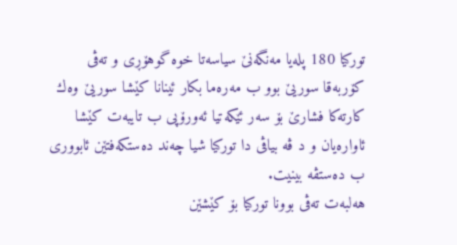توركیا 180 پله‌یا مه‌نگه‌نێ سیاسه‌تا خوه‌ گوهۆڕى و ته‌ڤى كۆربه‌قا سوریێ بوو ب مه‌ره‌ما بكار ئینانا كێشا سوریێ وه‌ك كارته‌كا فشارێ بۆ سه‌ر ئێكه‌تیا ئه‌ورۆپى ب تایبه‌ت كێشا ئاواره‌یان و د ڤه‌ بیاڤى دا توركیا شیا چه‌ند ده‌ستكه‌فتێن ئابوورى ب ده‌ستڤه‌ بینیت.
هه‌لبه‌ت ته‌ڤى بوونا توركیا بۆ كێشێن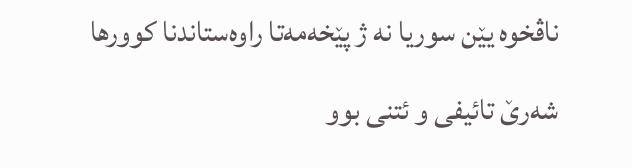ناڤخوه‌ یێن سوریا نه‌ ژ پێخه‌مه‌تا راوه‌ستاندنا كوورها شه‌رێ تائیفى و ئتنى بوو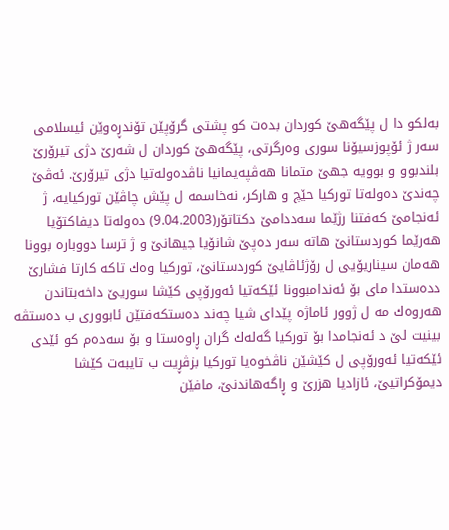به‌لكو دا ل پێگه‌هێ كوردان بده‌ت كو پشتى گرۆپێن تۆندڕه‌وێن ئیسلامى سه‌ر ژ ئۆپوزسیۆنا سوری وه‌رگرتى، پێگه‌هێ كوردان ل شه‌رێ دژى تیرۆرێ بلندبوو و بوویه‌ جهێ متمانا هه‌ڤپه‌یمانیا ناڤده‌وله‌تیا دژى تیرۆرێ. ئه‌ڤێ چه‌ندێ ده‌وله‌تا توركیا حێچ و هاركر، نه‌خاسمه‌ ل پێش چاڤێن توركیایه‌، ژ ئه‌نجامێ كه‌فتنا رژێما سه‌ددامێ دكتاتۆر(9.04.2003) ده‌وله‌تا دیفاكتۆیا هه‌رێما كوردستانێ هاته‌ سه‌ر ده‌پێ شانۆیا جیهانێ و ژ ترسا دووباره‌ بوونا هه‌مان سیناریۆیى ل رۆژئاڤایێ كوردستانێ، توركیا وه‌ك تاكه‌ كارتا فشارێ دده‌ستدا ماى بۆ ئه‌ندامبوونا ئێكه‌تیا ئه‌ورۆپى كێشا سوریێ داخه‌بتاندن هه‌روه‌ك مه‌ ل ژوور ئاماژه‌ پێداى شیا چه‌ند ده‌ستكه‌فتێن ئابوورى ب ده‌ستڤه‌ بینیت لێ د ئه‌نجامدا بۆ توركیا گه‌له‌ك گران ڕاوه‌ستا و بۆ سه‌ده‌م كو ئێدى ئێكه‌تیا ئه‌ورۆپى ل كێشێن ناڤخوه‌یا توركیا بزڤڕیت ب تایبه‌ت كێشا دیمۆكراتیێ، ئازادیا هزرێ و ڕاگه‌هاندنێ، مافێن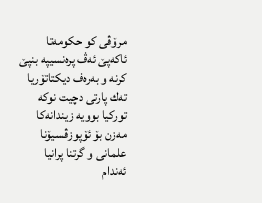مرۆڤى كو حكومه‌تا ئاكه‌پێ ئه‌ڤ پره‌نسیپه‌ بنپێ كرنه‌ و به‌ره‌ف دیكتاتۆریا ته‌ك پارتى دچیت نوكه‌ توركیا بوویه‌ زیندانه‌كا مه‌زن بۆ ئۆپوزڤسیۆنا علمانى و گرتنا پرانیا ئه‌ندام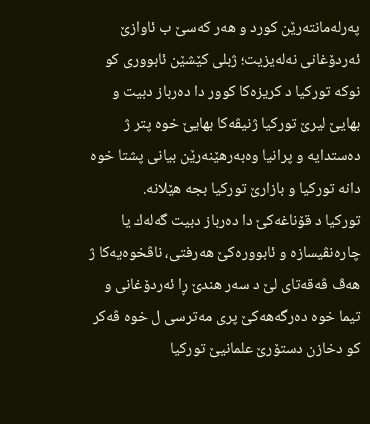په‌رله‌مانته‌رێن كورد و هه‌ر كه‌سێ ب ئاوازێ ئه‌ردۆغانى نه‌له‌یزیت؛ ژبلى كێشێن ئابوورى كو نوكه‌ توركیا د كریزه‌كا كوور دا ده‌رباز دبیت و بهایێ لیرێ توركیا ژنیڤه‌كا بهایێ خوه‌ پتر ژ ده‌ستدایه‌ و پرانیا وه‌به‌رهێنه‌رێن بیانى پشتا خوه‌ دانه‌ توركیا و بازارێ توركیا بجه هێلانه‌.
توركیا د قۆناغه‌كێ دا ده‌رباز دبیت گه‌له‌ك یا چاره‌نڤیسازه‌ و ئابووره‌كێ هه‌رفتى، ناڤخوه‌یه‌كا ژ هه‌ڤ ڤه‌قه‌تاى لێ د سه‌ر هندێ ڕا ئه‌ردۆغانى و تیما خوه‌ ده‌رگه‌هه‌كێ پرى مه‌ترسى ل خوه‌ ڤه‌كر كو دخازن دستۆرێ علمانیێ توركیا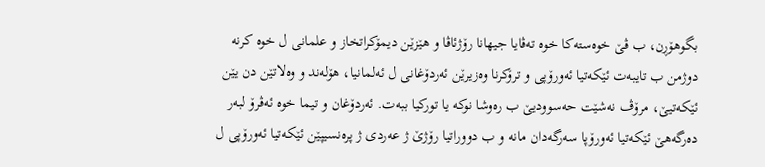بگوهۆڕن، ب ڤێ خوه‌سته‌كا خوه‌ ته‌ڤایا جیهانا رۆژئاڤا و هێزێن دیمۆكراتخاز و علمانى ل خوه‌ كرنه‌ دوژمن ب تایبه‌ت ئێكه‌تیا ئه‌ورۆپى و ترۆكرنا وه‌زیرێن ئه‌ردۆغانى ل ئه‌لمانیا، هۆله‌ند و وه‌لاتێن دن یێن ئێكه‌تیێ، مرۆڤ نه‌شێت حه‌سوودیێ ب ره‌وشا نوكه‌ یا توركیا ببه‌ت. ئه‌ردۆغان و تیما خوه‌ ئه‌ڤرۆ لبه‌ر ده‌رگه‌هێ ئێكه‌تیا ئه‌ورۆپا سه‌رگه‌دان مانه‌ و ب دووراتیا رۆژێ ژ عه‌ردى ژ پره‌نسیپێن ئێكه‌تیا ئه‌ورۆپى ل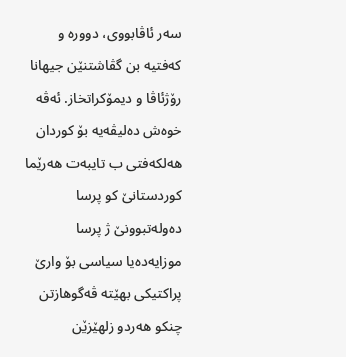سه‌ر ئاڤابووى، دووره‌ و كه‌فتیه‌ بن گڤاشتنێن جیهانا رۆژئاڤا و دیمۆكراتخاز. ئه‌ڤه‌ خوه‌ش ده‌لیڤه‌یه‌ بۆ كوردان هه‌لكه‌فتى ب تایبه‌ت هه‌رێما كوردستانێ كو پرسا ده‌وله‌تبوونێ ژ پرسا موزایه‌ده‌یا سیاسى بۆ وارێ پراكتیكى بهێته‌ ڤه‌گوهازتن چنكو هه‌ردو زلهێزێن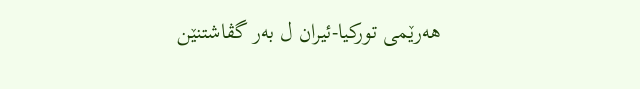هه‌رێمى توركیا-ئیران ل به‌ر گڤاشتنێن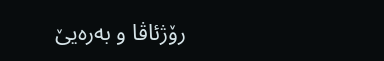رۆژئاڤا و به‌ره‌یێ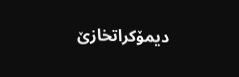دیمۆكراتخازێ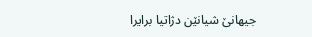جیهانێ شیانێن دژاتیا برایرا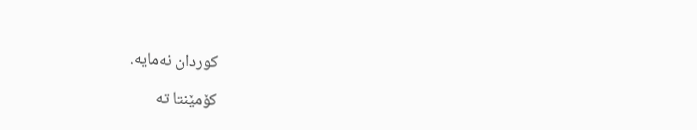كوردان نه‌مایه‌.

کۆمێنتا تە